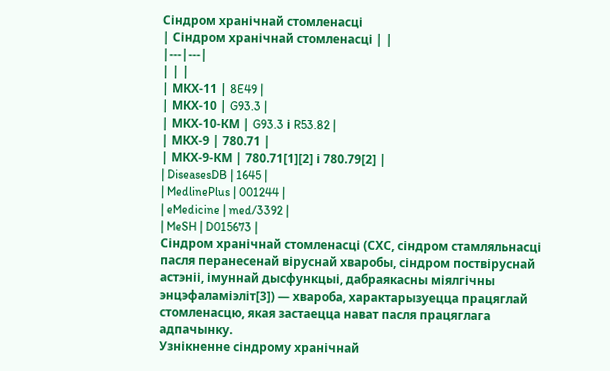Сіндром хранічнай стомленасці
| Сіндром хранічнай стомленасці | |
|---|---|
| | |
| МКХ-11 | 8E49 |
| МКХ-10 | G93.3 |
| МКХ-10-КМ | G93.3 і R53.82 |
| МКХ-9 | 780.71 |
| МКХ-9-КМ | 780.71[1][2] і 780.79[2] |
| DiseasesDB | 1645 |
| MedlinePlus | 001244 |
| eMedicine | med/3392 |
| MeSH | D015673 |
Сіндром хранічнай стомленасці (СХС, сіндром стамляльнасці пасля перанесенай віруснай хваробы, сіндром поствіруснай астэніі, імуннай дысфункцыі, дабраякасны міялгічны энцэфаламіэліт[3]) — хвароба, характарызуецца працяглай стомленасцю, якая застаецца нават пасля працяглага адпачынку.
Узнікненне сіндрому хранічнай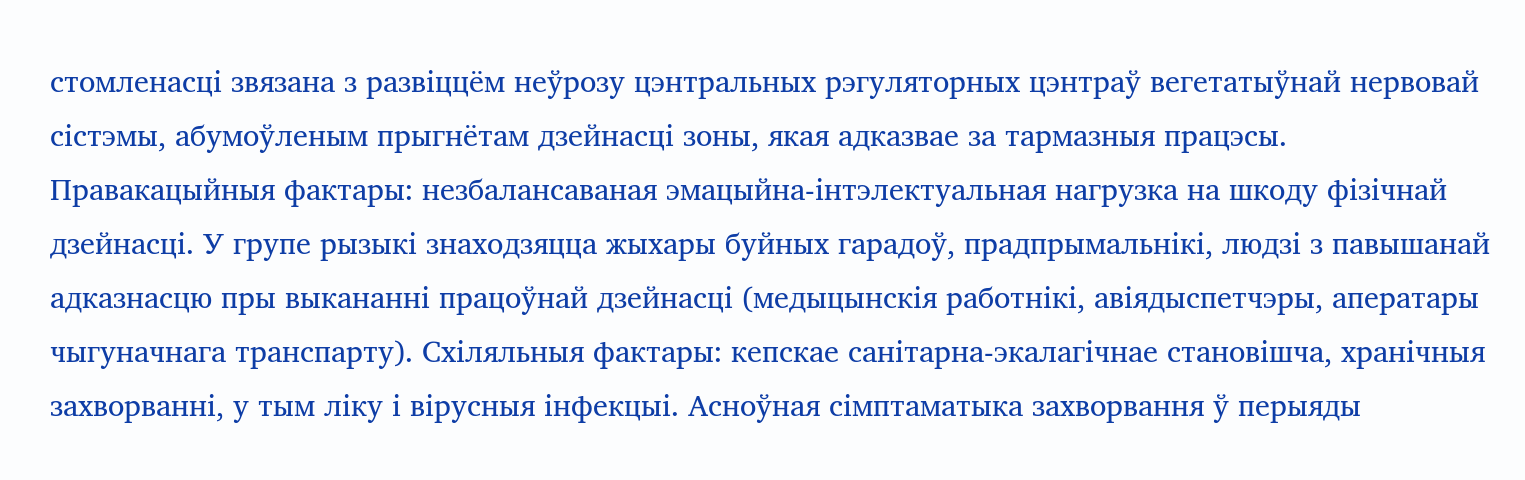стомленасці звязана з развіццём неўрозу цэнтральных рэгуляторных цэнтраў вегетатыўнай нервовай сістэмы, абумоўленым прыгнётам дзейнасці зоны, якая адказвае за тармазныя працэсы.
Правакацыйныя фактары: незбалансаваная эмацыйна-інтэлектуальная нагрузка на шкоду фізічнай дзейнасці. У групе рызыкі знаходзяцца жыхары буйных гарадоў, прадпрымальнікі, людзі з павышанай адказнасцю пры выкананні працоўнай дзейнасці (медыцынскія работнікі, авіядыспетчэры, аператары чыгуначнага транспарту). Схіляльныя фактары: кепскае санітарна-экалагічнае становішча, хранічныя захворванні, у тым ліку і вірусныя інфекцыі. Асноўная сімптаматыка захворвання ў перыяды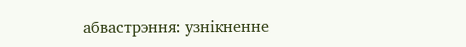абвастрэння: узнікненне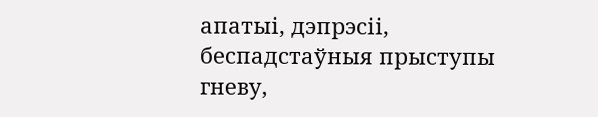апатыі, дэпрэсіі, беспадстаўныя прыступы гневу,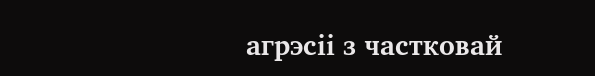агрэсіі з частковай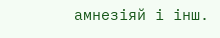амнезіяй і інш.